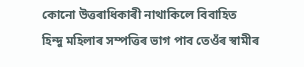কোনো উত্তৰাধিকাৰী নাথাকিলে বিবাহিত হিন্দু মহিলাৰ সম্পত্তিৰ ভাগ পাব তেওঁৰ স্বামীৰ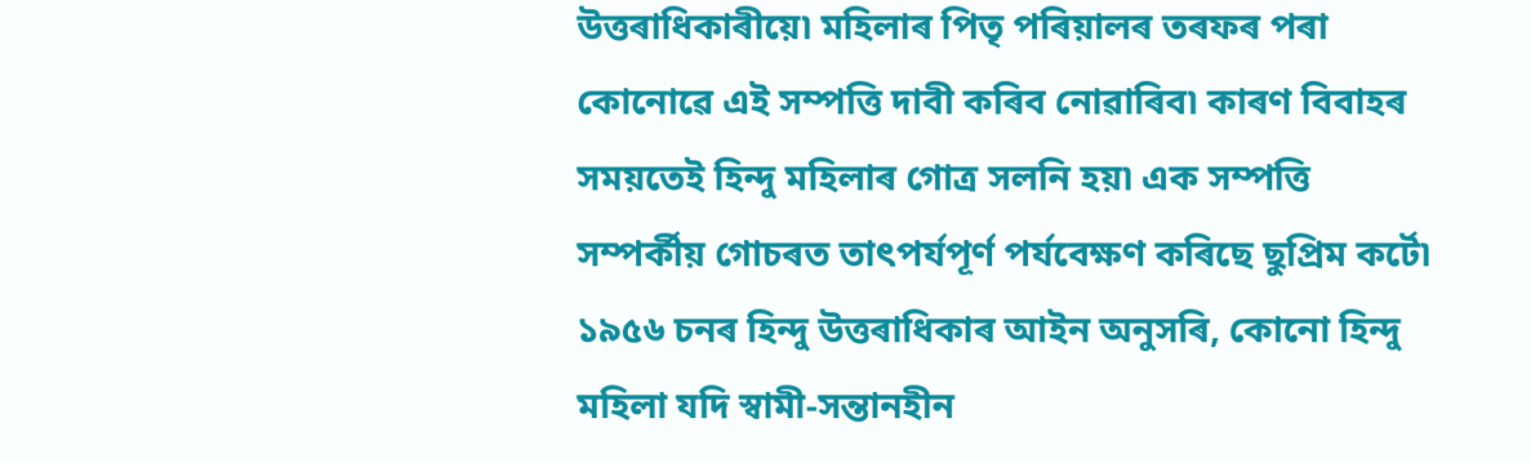উত্তৰাধিকাৰীয়ে৷ মহিলাৰ পিতৃ পৰিয়ালৰ তৰফৰ পৰা কোনোৱে এই সম্পত্তি দাবী কৰিব নোৱাৰিব৷ কাৰণ বিবাহৰ সময়তেই হিন্দু মহিলাৰ গোত্ৰ সলনি হয়৷ এক সম্পত্তি সম্পৰ্কীয় গোচৰত তাৎপৰ্যপূৰ্ণ পৰ্যবেক্ষণ কৰিছে ছুপ্ৰিম কৰ্টে৷ ১৯৫৬ চনৰ হিন্দু উত্তৰাধিকাৰ আইন অনুসৰি, কোনো হিন্দু মহিলা যদি স্বামী-সন্তানহীন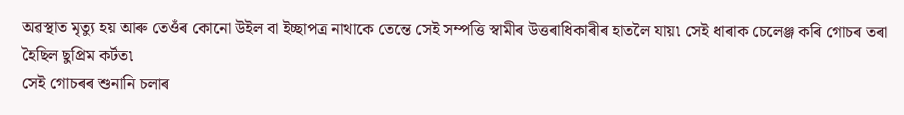অৱস্থাত মৃত্যু হয় আৰু তেওঁৰ কোনো উইল বা ইচ্ছাপত্ৰ নাথাকে তেন্তে সেই সম্পত্তি স্বামীৰ উত্তৰাধিকাৰীৰ হাতলৈ যায়৷ সেই ধাৰাক চেলেঞ্জ কৰি গোচৰ তৰা হৈছিল ছুপ্ৰিম কৰ্টত৷
সেই গোচৰৰ শুনানি চলাৰ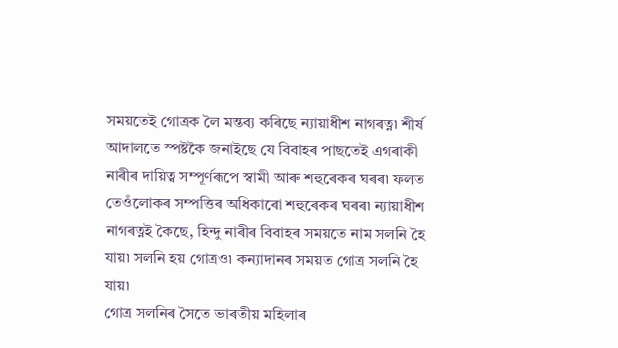সময়তেই গোত্ৰক লৈ মন্তব্য কৰিছে ন্যায়াধীশ নাগৰত্ন৷ শীৰ্ষ আদালতে স্পষ্টকৈ জনাইছে যে বিবাহৰ পাছতেই এগৰাকী নাৰীৰ দায়িত্ব সম্পূৰ্ণৰূপে স্বামী আৰু শহুৰেকৰ ঘৰৰ৷ ফলত তেওঁলোকৰ সম্পত্তিৰ অধিকাৰো শহুৰেকৰ ঘৰৰ৷ ন্যায়াধীশ নাগৰত্নই কৈছে, হিন্দু নাৰীৰ বিবাহৰ সময়তে নাম সলনি হৈ যায়৷ সলনি হয় গোত্ৰও৷ কন্যাদানৰ সময়ত গোত্ৰ সলনি হৈ যায়৷
গোত্ৰ সলনিৰ সৈতে ভাৰতীয় মহিলাৰ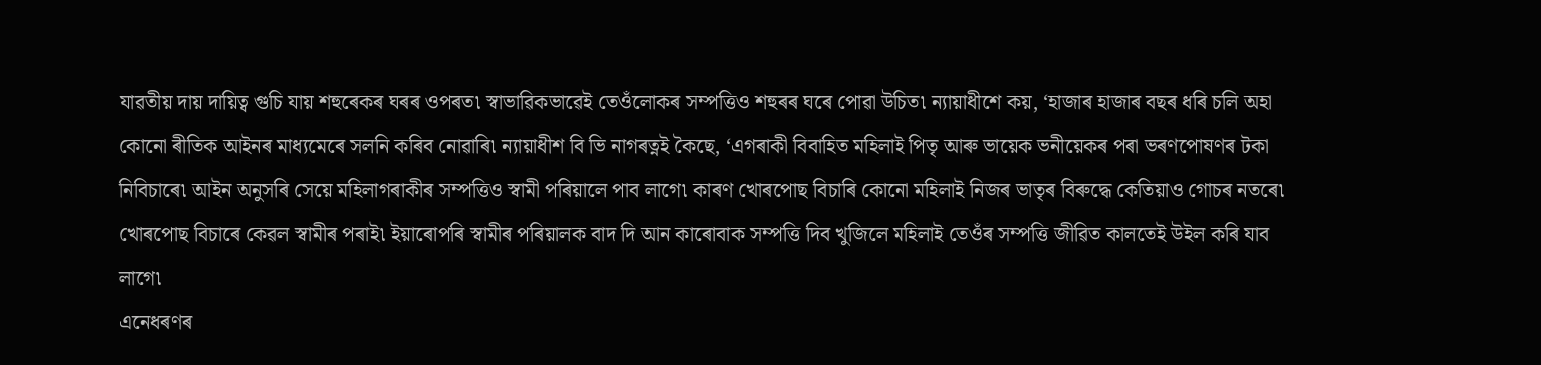যাৱতীয় দায় দায়িত্ব গুচি যায় শহুৰেকৰ ঘৰৰ ওপৰত৷ স্বাভাৱিকভাৱেই তেওঁলোকৰ সম্পত্তিও শহুৰৰ ঘৰে পোৱা উচিত৷ ন্যায়াধীশে কয়, ‘হাজাৰ হাজাৰ বছৰ ধৰি চলি অহা কোনো ৰীতিক আইনৰ মাধ্যমেৰে সলনি কৰিব নোৱাৰি৷ ন্যায়াধীশ বি ভি নাগৰত্নই কৈছে, ‘এগৰাকী বিবাহিত মহিলাই পিতৃ আৰু ভায়েক ভনীয়েকৰ পৰা ভৰণপোষণৰ টকা নিবিচাৰে৷ আইন অনুসৰি সেয়ে মহিলাগৰাকীৰ সম্পত্তিও স্বামী পৰিয়ালে পাব লাগে৷ কাৰণ খোৰপোছ বিচাৰি কোনো মহিলাই নিজৰ ভাতৃৰ বিৰুদ্ধে কেতিয়াও গোচৰ নতৰে৷ খোৰপোছ বিচাৰে কেৱল স্বামীৰ পৰাই৷ ইয়াৰোপৰি স্বামীৰ পৰিয়ালক বাদ দি আন কাৰোবাক সম্পত্তি দিব খুজিলে মহিলাই তেওঁৰ সম্পত্তি জীৱিত কালতেই উইল কৰি যাব লাগে৷
এনেধৰণৰ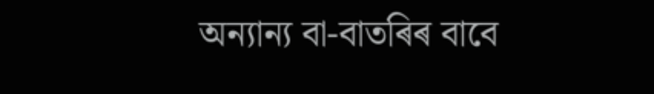অন্যান্য বা-বাতৰিৰ বাবে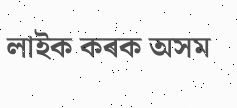লাইক কৰক অসম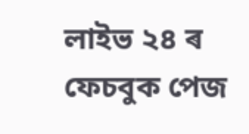লাইভ ২৪ ৰ ফেচবুক পেজ